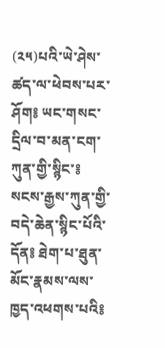(༢༥)པའི་ཡེ་ཤེས་ཚད་ལ་ཕེབས་པར་ཤོག༔ ཡང་གསང་དྲིལ་བ་མན་ངག་ཀུན་གྱི་སྙིང་༔ སངས་རྒྱས་ཀུན་གྱི་བདེ་ཆེན་སྙིང་པོའི་དོན༔ ཐེག་པ་ཐུན་མོང་རྣམས་ལས་ཁྱད་འཕགས་པའི༔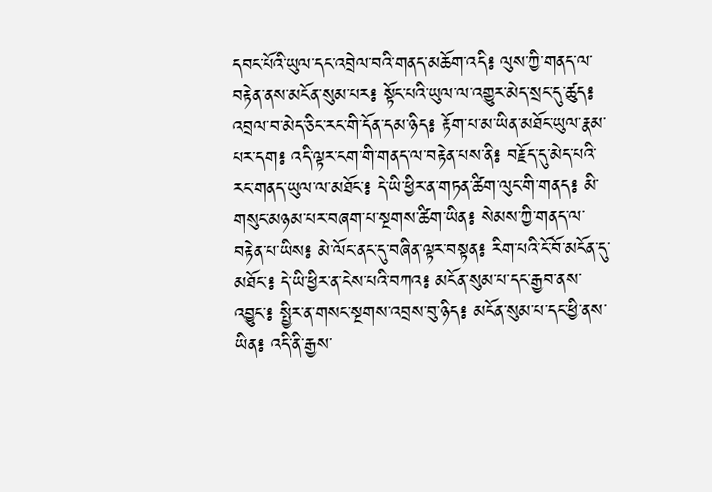དབང་པོའི་ཡུལ་དང་འབྲེལ་བའི་གནད་མཆོག་འདི༔ ལུས་ཀྱི་གནད་ལ་བརྟེན་ནས་མངོན་སུམ་པར༔ སྟོང་པའི་ཡུལ་ལ་འགྱུར་མེད་སྲང་དུ་ཚུད༔ འབྲལ་བ་མེད་ཅིང་རང་གི་དོན་དམ་ཉིད༔ རྟོག་པ་མ་ཡིན་མཐོང་ཡུལ་རྣམ་པར་དག༔ འདི་ལྟར་ངག་གི་གནད་ལ་བརྟེན་པས་ནི༔ བརྗོད་དུ་མེད་པའི་རང་གནད་ཡུལ་ལ་མཐོང་༔ དེ་ཡི་ཕྱིར་ན་གཏན་ཚིག་ལུང་གི་གནད༔ མི་གསུང་མཉམ་པར་བཞག་པ་སྔགས་ཚིག་ཡིན༔ སེམས་ཀྱི་གནད་ལ་བརྟེན་པ་ཡིས༔ མེ་ལོང་ནང་དུ་བཞིན་ལྟར་བསྟན༔ རིག་པའི་ངོ་བོ་མངོན་དུ་མཐོང་༔ དེ་ཡི་ཕྱིར་ན་ངེས་པའི་བཀའ༔ མངོན་སུམ་པ་དང་རྒྱབ་ནས་འབྱུང་༔ སྤྱིར་ན་གསང་སྔགས་འབྲས་བུ་ཉིད༔ མངོན་སུམ་པ་དང་ཕྱི་ནས་ཡིན༔ འདི་ནི་རྒྱས་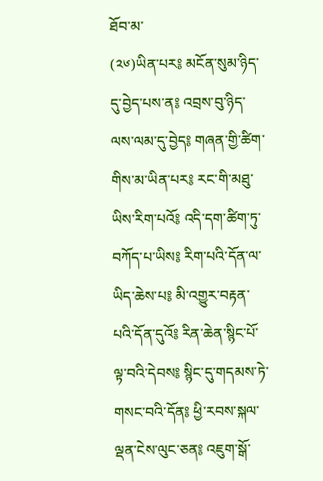ཐོབ་མ་
(༢༦)ཡིན་པར༔ མངོན་སུམ་ཉིད་དུ་བྱེད་པས་ན༔ འབྲས་བུ་ཉིད་ལས་ལམ་དུ་བྱེད༔ གཞན་གྱི་ཚིག་གིས་མ་ཡིན་པར༔ རང་གི་མཐུ་ཡིས་རིག་པའོ༔ འདི་དག་ཚིག་ཏུ་བཀོད་པ་ཡིས༔ རིག་པའི་དོན་ལ་ཡིད་ཆེས་པ༔ མི་འགྱུར་བརྟན་པའི་དོན་དུའོ༔ རིན་ཆེན་སྙིང་པོ་ལྟ་བའི་དེབས༔ སྙིང་དུ་གདམས་ཏེ་གསང་བའི་དོན༔ ཕྱི་རབས་སྐལ་ལྡན་ངེས་ལུང་ཅན༔ འཇུག་སྒོ་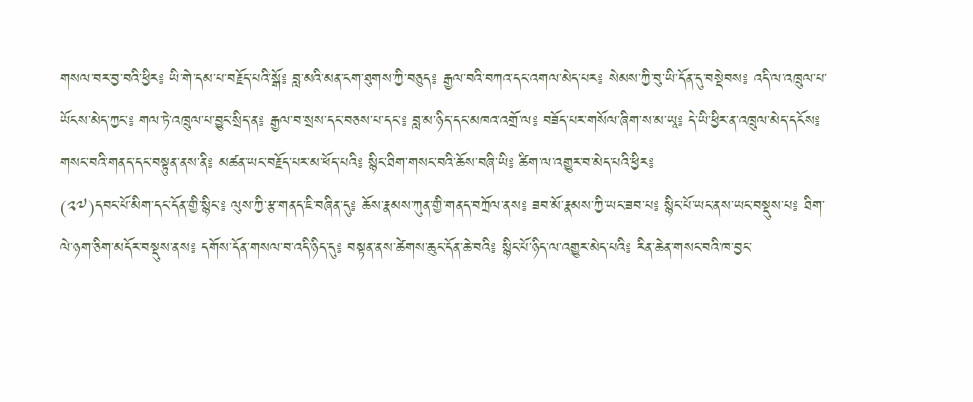གསལ་བར་བྱ་བའི་ཕྱིར༔ ཡི་གེ་དམ་པ་བརྗོད་པའི་སྒོ༔ བླ་མའི་མན་ངག་ཐུགས་ཀྱི་བཅུད༔ རྒྱལ་བའི་བཀའ་དང་འགལ་མེད་པར༔ སེམས་ཀྱི་བུ་ཡི་དོན་དུ་བསྡེབས༔ འདི་ལ་འཁྲུལ་པ་ཡོངས་མེད་ཀྱང་༔ གལ་ཏེ་འཁྲུལ་པ་བྱུང་སྲིད་ན༔ རྒྱལ་བ་སྲས་དང་བཅས་པ་དང་༔ བླ་མ་ཉིད་དང་མཁའ་འགྲོ་ལ༔ བཟོད་པར་གསོལ་ཞིག་ས་མ་ཡཱ༔ དེ་ཡི་ཕྱིར་ན་འཁྲུལ་མེད་དངོས༔ གསང་བའི་གནད་དང་བསྟུན་ནས་ནི༔ མཚན་ཡང་བརྗོད་པར་མ་ཕོད་པའི༔ སྙིང་ཐིག་གསང་བའི་ཆོས་བཞི་ཡི༔ ཚིག་ལ་འགྱུར་བ་མེད་པའི་ཕྱིར༔
(༢༧)དབང་པོ་མིག་དང་དོན་གྱི་སྙིང་༔ ལུས་ཀྱི་རྩ་གནད་ཇི་བཞིན་དུ༔ ཆོས་རྣམས་ཀུན་གྱི་གནད་བཀྲོལ་ནས༔ ཟབ་མོ་རྣམས་ཀྱི་ཡང་ཟབ་པ༔ སྙིང་པོ་ཡང་ནས་ཡང་བསྡུས་པ༔ ཐིག་ལེ་ཉག་ཅིག་མདོར་བསྡུས་ནས༔ དགོས་དོན་གསལ་བ་འདི་ཉིད་དུ༔ བསྟན་ནས་ཚེགས་ཆུང་དོན་ཆེ་བའི༔ སྙིང་པོ་ཉིད་ལ་འགྱུར་མེད་པའི༔ རིན་ཆེན་གསང་བའི་ཁ་བྱང་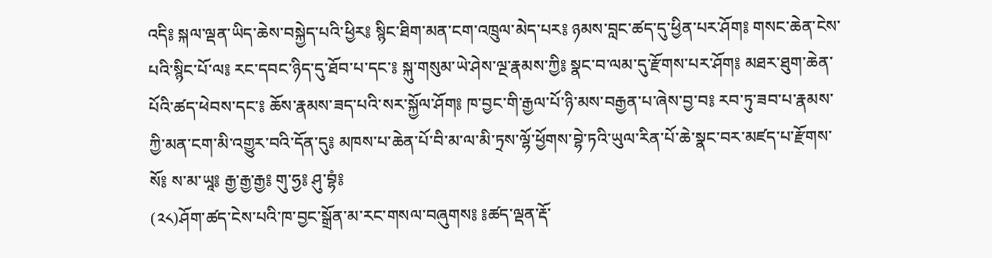འདི༔ སྐལ་ལྡན་ཡིད་ཆེས་བསྐྱེད་པའི་ཕྱིར༔ སྙིང་ཐིག་མན་ངག་འཁྲུལ་མེད་པར༔ ཉམས་བླང་ཚད་དུ་ཕྱིན་པར་ཤོག༔ གསང་ཆེན་ངེས་པའི་སྙིང་པོ་ལ༔ རང་དབང་ཉིད་དུ་ཐོབ་པ་དང་༔ སྐུ་གསུམ་ཡེ་ཤེས་ལྔ་རྣམས་ཀྱི༔ སྣང་བ་ལམ་དུ་རྫོགས་པར་ཤོག༔ མཐར་ཐུག་ཆེན་པོའི་ཚད་ཕེབས་དང་༔ ཆོས་རྣམས་ཟད་པའི་སར་སྐྱོལ་ཤོག༔ ཁ་བྱང་གི་རྒྱལ་པོ་ཉི་མས་བརྒྱན་པ་ཞེས་བྱ་བ༔ རབ་ཏུ་ཟབ་པ་རྣམས་ཀྱི་མན་ངག་མི་འགྱུར་བའི་དོན་དུ༔ མཁས་པ་ཆེན་པོ་བི་མ་ལ་མི་ཏྲས་ལྷོ་ཕྱོགས་བྷེ་ཏའི་ཡུལ་རིན་པོ་ཆེ་སྣང་བར་མཛད་པ་རྫོགས་སོ༔ ས་མ་ཡཱ༔ རྒྱ་རྒྱ་རྒྱ༔ གུ་ཧྱ༔ ཤུ་བྷཾ༔
(༢༨)ཤོག་ཚད་ངེས་པའི་ཁ་བྱང་སྒྲོན་མ་རང་གསལ་བཞུགས༔ ༔ཚད་ལྡན་རྡོ་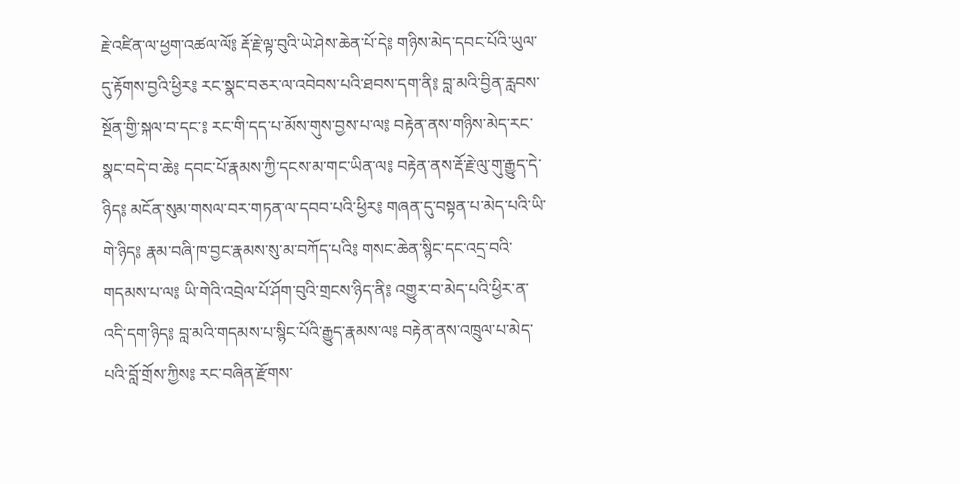རྗེ་འཛིན་ལ་ཕྱག་འཚལ་ལོ༔ རྡོ་རྗེ་ལྟ་བུའི་ཡེ་ཤེས་ཆེན་པོ་དེ༔ གཉིས་མེད་དབང་པོའི་ཡུལ་དུ་རྟོགས་བྱའི་ཕྱིར༔ རང་སྣང་བཅར་ལ་འབེབས་པའི་ཐབས་དག་ནི༔ བླ་མའི་བྱིན་རླབས་སྔོན་གྱི་སྐལ་བ་དང་༔ རང་གི་དད་པ་མོས་གུས་བྱས་པ་ལ༔ བརྟེན་ནས་གཉིས་མེད་རང་སྣང་བདེ་བ་ཆེ༔ དབང་པོ་རྣམས་ཀྱི་དངས་མ་གང་ཡིན་ལ༔ བརྟེན་ནས་རྡོ་རྗེ་ལུ་གུ་རྒྱུད་དེ་ཉིད༔ མངོན་སུམ་གསལ་བར་གཏན་ལ་དབབ་པའི་ཕྱིར༔ གཞན་དུ་བསྟན་པ་མེད་པའི་ཡི་གེ་ཉིད༔ རྣམ་བཞི་ཁ་བྱང་རྣམས་སུ་མ་བཀོད་པའི༔ གསང་ཆེན་སྙིང་དང་འདྲ་བའི་གདམས་པ་ལ༔ ཡི་གེའི་འབྲེལ་པོ་ཤོག་བུའི་གྲངས་ཉིད་ནི༔ འགྱུར་བ་མེད་པའི་ཕྱིར་ན་འདི་དག་ཉིད༔ བླ་མའི་གདམས་པ་སྙིང་པོའི་རྒྱུད་རྣམས་ལ༔ བརྟེན་ནས་འཁྲུལ་པ་མེད་པའི་བློ་གྲོས་ཀྱིས༔ རང་བཞིན་རྫོགས་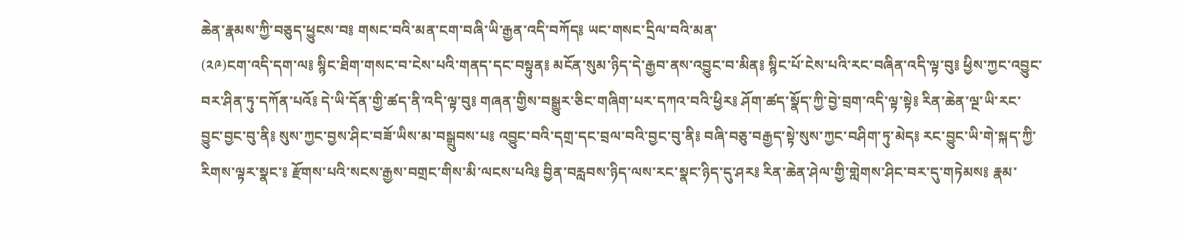ཆེན་རྣམས་ཀྱི་བཅུད་ཕྱུངས་བ༔ གསང་བའི་མན་ངག་བཞི་ཡི་རྒྱན་འདི་བཀོད༔ ཡང་གསང་དྲིལ་བའི་མན་
(༢༩)ངག་འདི་དག་ལ༔ སྙིང་ཐིག་གསང་བ་ངེས་པའི་གནད་དང་བསྟུན༔ མངོན་སུམ་ཉིད་དེ་རྒྱབ་ནས་འབྱུང་བ་མིན༔ སྙིང་པོ་ངེས་པའི་རང་བཞིན་འདི་ལྟ་བུ༔ ཕྱིས་ཀྱང་འབྱུང་བར་ཤིན་ཏུ་དཀོན་པའོ༔ དེ་ཡི་དོན་གྱི་ཚད་ནི་འདི་ལྟ་བུ༔ གཞན་གྱིས་བསྒྱུར་ཅིང་གཞིག་པར་དཀའ་བའི་ཕྱིར༔ ཤོག་ཚད་སྣོད་ཀྱི་བྱེ་བྲག་འདི་ལྟ་སྟེ༔ རིན་ཆེན་ལྔ་ཡི་རང་བྱུང་བྱང་བུ་ནི༔ སུས་ཀྱང་བྱས་ཤིང་བཟོ་ཡིས་མ་བསྒྲུབས་པ༔ འབྱུང་བའི་དགྲ་དང་བྲལ་བའི་བྱང་བུ་ནི༔ བཞི་བཅུ་བརྒྱད་སྟེ་སུས་ཀྱང་བཤིག་ཏུ་མེད༔ རང་བྱུང་ཡི་གེ་སྐད་ཀྱི་རིགས་ལྟར་སྣང་༔ རྫོགས་པའི་སངས་རྒྱས་བགྲང་གིས་མི་ལངས་པའི༔ བྱིན་བརླབས་ཉིད་ལས་རང་སྣང་ཉིད་དུ་ཤར༔ རིན་ཆེན་ཤེལ་གྱི་གླེགས་ཤིང་བར་དུ་གཏེམས༔ རྣམ་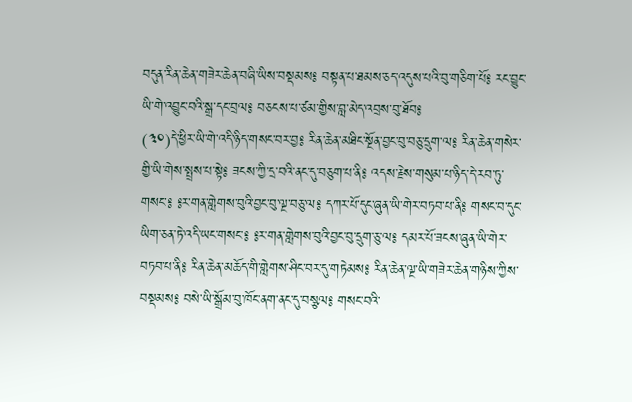བདུན་རིན་ཆེན་གཟེར་ཆེན་བཞི་ཡིས་བསྡམས༔ བསྟན་པ་ཐམས་ཅད་འདུས་པའི་བུ་གཅིག་པོ༔ རང་བྱུང་ཡི་གེ་འབྱུང་བའི་སྒྲ་དང་བྲལ༔ བཅངས་པ་ཙམ་གྱིས་བླ་མེད་འབྲས་བུ་ཐོབ༔
(༣༠)དེ་ཕྱིར་ཡི་གེ་འདི་ཉིད་གསང་བར་བྱ༔ རིན་ཆེན་མཐིང་སྔོན་བྱང་བུ་བཅུ་དྲུག་ལ༔ རིན་ཆེན་གསེར་གྱི་ཡི་གེས་སྤྲས་པ་སྟེ༔ ཟངས་ཀྱི་དྲ་བའི་ནང་དུ་བཅུག་པ་ནི༔ འདས་རྗེས་གསུམ་པ་ཉིད་དེ་རབ་ཏུ་གསང་༔ ༔ར་གན་གླེགས་བུའི་བྱང་བུ་ལྔ་བཅུ་ལ༔ དཀར་པོ་དུང་ཞུན་ཡི་གེར་བཏབ་པ་ནི༔ གསང་བ་དུང་ཡིག་ཅན་ཏེ་འདི་ཡང་གསང་༔ ༔ར་གན་གླེགས་བུའི་བྱང་བུ་དྲུག་ཅུ་ལ༔ དམར་པོ་ཟངས་ཞུན་ཡི་གེར་བཏབ་པ་ནི༔ རིན་ཆེན་མཆོད་གི་གླེགས་ཤིང་བར་དུ་གཏེམས༔ རིན་ཆེན་ལྔ་ཡི་གཟེར་ཆེན་གཉིས་ཀྱིས་བསྡམས༔ བསེ་ཡི་སྒྲོམ་བུ་ཁོང་ནག་ནང་དུ་བསྩལ༔ གསང་བའི་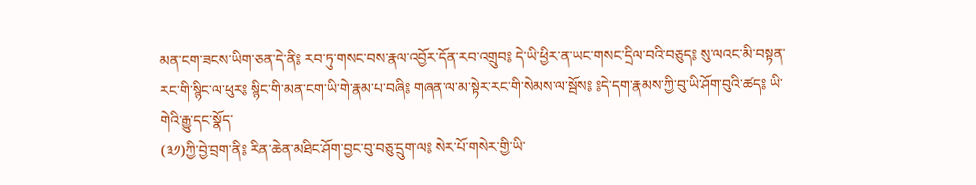མན་ངག་ཟངས་ཡིག་ཅན་དེ་ནི༔ རབ་ཏུ་གསང་བས་རྣལ་འབྱོར་དོན་རབ་འགྲུབ༔ དེ་ཡི་ཕྱིར་ན་ཡང་གསང་དྲིལ་བའི་བཅུད༔ སུ་ལའང་མི་བསྟན་རང་གི་སྙིང་ལ་ཕུར༔ སྙིང་གི་མན་ངག་ཡི་གེ་རྣམ་པ་བཞི༔ གཞན་ལ་མ་སྟེར་རང་གི་སེམས་ལ་སྦོས༔ ༔དེ་དག་རྣམས་ཀྱི་བུ་ཡི་ཤོག་བུའི་ཚད༔ ཡི་གེའི་རྒྱུ་དང་སྣོད་
(༣༡)ཀྱི་བྱེ་བྲག་ནི༔ རིན་ཆེན་མཐིང་ཤོག་བྱང་བུ་བཅུ་དྲུག་ལ༔ སེར་པོ་གསེར་གྱི་ཡི་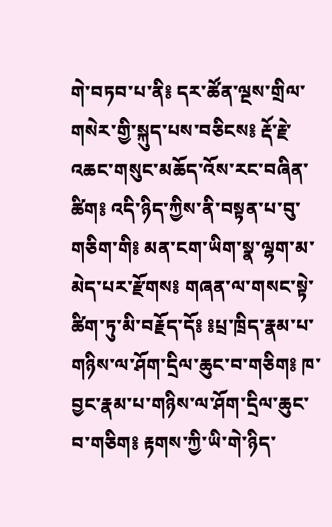གེ་བཏབ་པ་ནི༔ དར་ཚོན་ལྔས་གྲིལ་གསེར་གྱི་སྐུད་པས་བཅིངས༔ རྡོ་རྗེ་འཆང་གསུང་མཆོད་འོས་རང་བཞིན་ཚིག༔ འདི་ཉིད་ཀྱིས་ནི་བསྟན་པ་བུ་གཅིག་གི༔ མན་ངག་ཡིག་སྣ་ལྷག་མ་མེད་པར་རྫོགས༔ གཞན་ལ་གསང་སྟེ་ཚིག་ཏུ་མི་བརྗོད་དོ༔ ༔པྲ་ཁྲིད་རྣམ་པ་གཉིས་ལ་ཤོག་དྲིལ་ཆུང་བ་གཅིག༔ ཁ་བྱང་རྣམ་པ་གཉིས་ལ་ཤོག་དྲིལ་ཆུང་བ་གཅིག༔ རྟགས་ཀྱི་ཡི་གེ་ཉིད་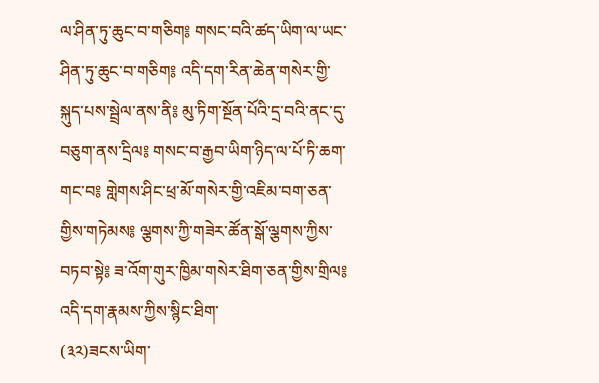ལ་ཤིན་ཏུ་ཆུང་བ་གཅིག༔ གསང་བའི་ཚད་ཡིག་ལ་ཡང་ཤིན་ཏུ་ཆུང་བ་གཅིག༔ འདི་དག་རིན་ཆེན་གསེར་གྱི་སྐུད་པས་སྦྲེལ་ནས་ནི༔ མུ་ཏིག་སྔོན་པོའི་དྲ་བའི་ནང་དུ་བཅུག་ནས་དྲིལ༔ གསང་བ་རྒྱབ་ཡིག་ཉིད་ལ་པོ་ཏི་ཆག་གང་བ༔ གླེགས་ཤིང་ཕྲ་མོ་གསེར་གྱི་འཇིམ་བག་ཅན་གྱིས་གཏེམས༔ ལྕགས་ཀྱི་གཟེར་ཚོན་སྒོ་ལྕགས་ཀྱིས་བཏབ་སྟེ༔ ཟ་འོག་གུར་ཁྱིམ་གསེར་ཐིག་ཅན་གྱིས་གྲིལ༔ འདི་དག་རྣམས་ཀྱིས་སྙིང་ཐིག་
(༣༢)ཟངས་ཡིག་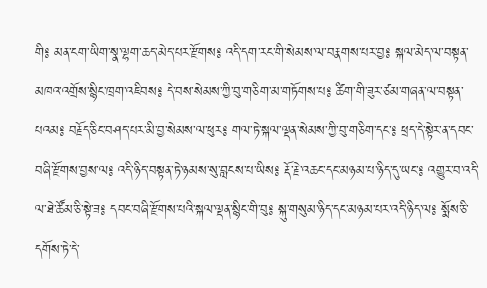གི༔ མན་ངག་ཡིག་སྣ་ལྷག་ཆད་མེད་པར་རྫོགས༔ འདི་དག་རང་གི་སེམས་ལ་བརྣགས་པར་བྱ༔ སྐལ་མེད་ལ་བསྟན་མཁའ་འགྲོས་སྙིང་ཁྲག་འཇིབས༔ དེ་བས་སེམས་ཀྱི་བུ་གཅིག་མ་གཏོགས་པ༔ ཚིག་གི་ཟུར་ཙམ་གཞན་ལ་བསྟན་པའམ༔ བརྗོད་ཅིང་བཤད་པར་མི་བྱ་སེམས་ལ་ཕུར༔ གལ་ཏེ་སྐལ་ལྡན་སེམས་ཀྱི་བུ་གཅིག་དང་༔ ཕྲད་དེ་སྟེར་ན་དབང་བཞི་རྫོགས་བྱས་ལ༔ འདི་ཉིད་བསྟན་ཏེ་ཉམས་སུ་བླངས་པ་ཡིས༔ རྡོ་རྗེ་འཆང་དང་མཉམ་པ་ཉིད་དུ་ཡང་༔ འགྱུར་བ་འདི་ལ་ཐེ་ཚོམ་ཅི་སྟེ་ཟ༔ དབང་བཞི་རྫོགས་པའི་སྐལ་ལྡན་སྙིང་གི་བུ༔ སྐུ་གསུམ་ཉིད་དང་མཉམ་པར་འདི་ཉིད་ལ༔ སྨོས་ཅི་དགོས་ཏེ་དེ་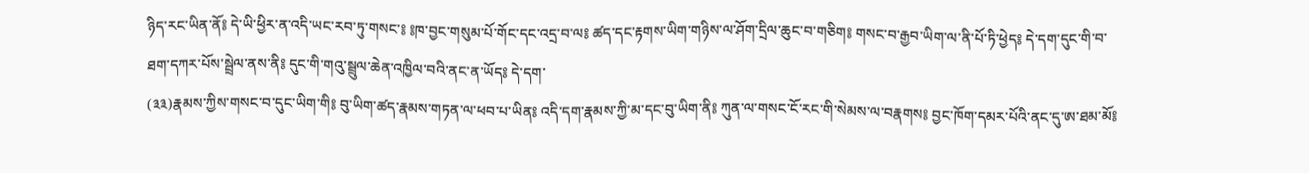ཉིད་རང་ཡིན་ནོ༔ དེ་ཡི་ཕྱིར་ན་འདི་ཡང་རབ་ཏུ་གསང་༔ ༔ཁ་བྱང་གསུམ་པོ་གོང་དང་འདྲ་བ་ལ༔ ཚད་དང་རྟགས་ཡིག་གཉིས་ལ་ཤོག་དྲིལ་ཆུང་བ་གཅིག༔ གསང་བ་རྒྱབ་ཡིག་ལ་ནི་པོ་ཏི་ཕྱེད༔ དེ་དག་དུང་གི་བ་ཐག་དཀར་པོས་སྦྲེལ་ནས་ནི༔ དུང་གི་གའུ་སྦྲུལ་ཆེན་འཁྱིལ་བའི་ནང་ན་ཡོད༔ དེ་དག་
(༣༣)རྣམས་ཀྱིས་གསང་བ་དུང་ཡིག་གི༔ བུ་ཡིག་ཚད་རྣམས་གཏན་ལ་ཕབ་པ་ཡིན༔ འདི་དག་རྣམས་ཀྱི་མ་དང་བུ་ཡིག་ནི༔ ཀུན་ལ་གསང་ངོ་རང་གི་སེམས་ལ་བརྣགས༔ བྱང་ཁོག་དམར་པོའི་ནང་དུ་ཨ་ཐམ་མོ༔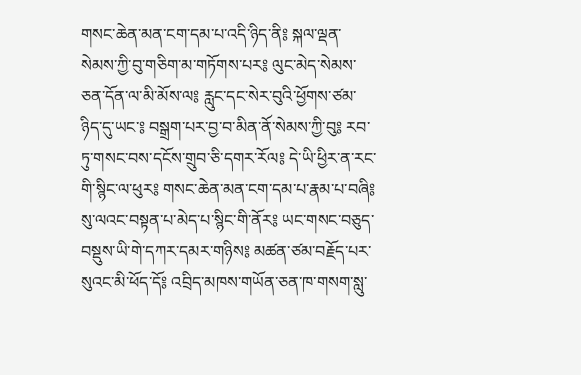གསང་ཆེན་མན་ངག་དམ་པ་འདི་ཉིད་ནི༔ སྐལ་ལྡན་སེམས་ཀྱི་བུ་གཅིག་མ་གཏོགས་པར༔ ལུང་མེད་སེམས་ཅན་དོན་ལ་མི་མོས་ལ༔ རླུང་དང་སེར་བུའི་ཕྱོགས་ཙམ་ཉིད་དུ་ཡང་༔ བསྒྲག་པར་བྱ་བ་མིན་ནོ་སེམས་ཀྱི་བུ༔ རབ་ཏུ་གསང་བས་དངོས་གྲུབ་ཅི་དགར་རོལ༔ དེ་ཡི་ཕྱིར་ན་རང་གི་སྙིང་ལ་ཕུར༔ གསང་ཆེན་མན་ངག་དམ་པ་རྣམ་པ་བཞི༔ སུ་ལའང་བསྟན་པ་མེད་པ་སྙིང་གི་ནོར༔ ཡང་གསང་བཅུད་བསྡུས་ཡི་གེ་དཀར་དམར་གཉིས༔ མཚན་ཙམ་བརྗོད་པར་སུའང་མི་ཕོད་དོ༔ འབྲིད་མཁས་གཡོན་ཅན་ཁ་གསག་སླུ་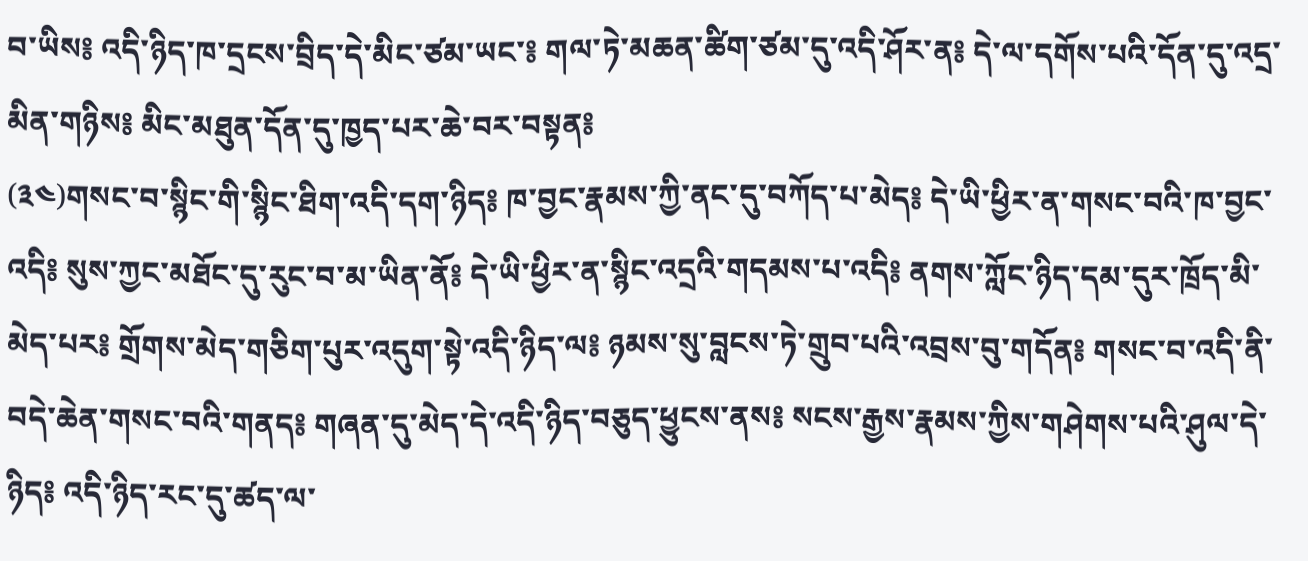བ་ཡིས༔ འདི་ཉིད་ཁ་དྲངས་བྲིད་དེ་མིང་ཙམ་ཡང་༔ གལ་ཏེ་མཆན་ཚིག་ཙམ་དུ་འདི་ཤོར་ན༔ དེ་ལ་དགོས་པའི་དོན་དུ་འདྲ་མིན་གཉིས༔ མིང་མཐུན་དོན་དུ་ཁྱད་པར་ཆེ་བར་བསྟན༔
(༣༤)གསང་བ་སྙིང་གི་སྙིང་ཐིག་འདི་དག་ཉིད༔ ཁ་བྱང་རྣམས་ཀྱི་ནང་དུ་བཀོད་པ་མེད༔ དེ་ཡི་ཕྱིར་ན་གསང་བའི་ཁ་བྱང་འདི༔ སུས་ཀྱང་མཐོང་དུ་རུང་བ་མ་ཡིན་ནོ༔ དེ་ཡི་ཕྱིར་ན་སྙིང་འདྲའི་གདམས་པ་འདི༔ ནགས་ཀློང་ཉིད་དམ་དུར་ཁྲོད་མི་མེད་པར༔ གྲོགས་མེད་གཅིག་པུར་འདུག་སྟེ་འདི་ཉིད་ལ༔ ཉམས་སུ་བླངས་ཏེ་གྲུབ་པའི་འབྲས་བུ་གདོན༔ གསང་བ་འདི་ནི་བདེ་ཆེན་གསང་བའི་གནད༔ གཞན་དུ་མེད་དེ་འདི་ཉིད་བཅུད་ཕྱུངས་ནས༔ སངས་རྒྱས་རྣམས་ཀྱིས་གཤེགས་པའི་ཤུལ་དེ་ཉིད༔ འདི་ཉིད་རང་དུ་ཚད་ལ་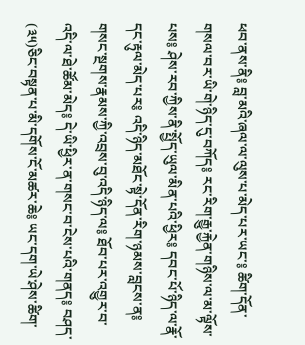ཕབ་ནས་ནི༔ བླ་མའི་ཞལ་ལ་ལུས་པ་མེད་པར་ཡང་༔ ཚིག་དོན་གསལ་བར་ཡི་གེ་ཉིད་དུ་བཀོད༔ རང་རིག་རྒྱུ་རྐྱེན་གཉིས་ལ་མ་ལྟོས་པས༔ ཤེས་རབ་ཀྱིས་ནི་སྤྱོད་ཡུལ་མིན་པའི་ཕྱིར༔ དབང་པོ་ཉིད་ལ་རྣོ་དང་རྟུལ་མེད་པར༔ འདི་ཉིད་མཐོང་སྟེ་དོན་རིག་ཉམས་བླངས་ན༔ གསང་སྔགས་རྣམས་ཀྱི་འབྲས་བུ་འདི་ཉིད་ལ༔ ཐོབ་པར་འགྱུར་བ་འདི་ལ་ཐེ་ཚོམ་མེད༔ དེ་ཡི་ཕྱིར་ན་གསང་བ་ངེས་པའི་གནད༔ བཤད་
(༣༥)ཅིང་བསྟན་པ་མི་དགོས་ངོ་མཚར་ཆེ༔ ཡང་དག་ཡེ་ཤེས་ཚིག་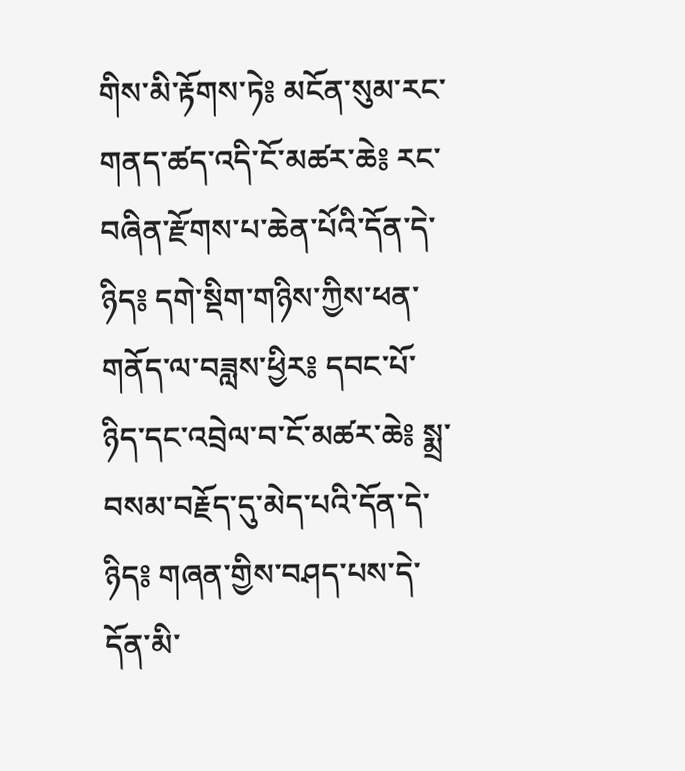གིས་མི་རྟོགས་ཏེ༔ མངོན་སུམ་རང་གནད་ཚད་འདི་ངོ་མཚར་ཆེ༔ རང་བཞིན་རྫོགས་པ་ཆེན་པོའི་དོན་དེ་ཉིད༔ དགེ་སྡིག་གཉིས་ཀྱིས་ཕན་གནོད་ལ་བཟླས་ཕྱིར༔ དབང་པོ་ཉིད་དང་འབྲེལ་བ་ངོ་མཚར་ཆེ༔ སྨྲ་བསམ་བརྗོད་དུ་མེད་པའི་དོན་དེ་ཉིད༔ གཞན་གྱིས་བཤད་པས་དེ་དོན་མི་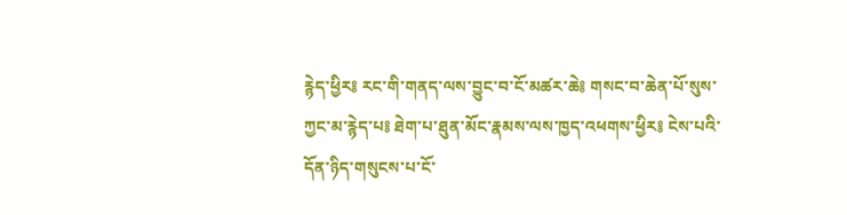རྙེད་ཕྱིར༔ རང་གི་གནད་ལས་བྱུང་བ་ངོ་མཚར་ཆེ༔ གསང་བ་ཆེན་པོ་སུས་ཀྱང་མ་རྙེད་པ༔ ཐེག་པ་ཐུན་མོང་རྣམས་ལས་ཁྱད་འཕགས་ཕྱིར༔ ངེས་པའི་དོན་ཉིད་གསུངས་པ་ངོ་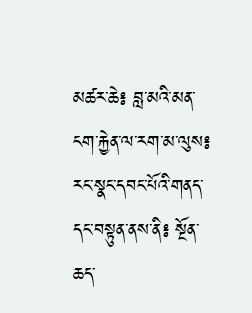མཚར་ཆེ༔ བླ་མའི་མན་ངག་རྐྱེན་ལ་རག་མ་ལུས༔ རང་སྣང་དབང་པོའི་གནད་དང་བསྟུན་ནས་ནི༔ སྔོན་ཆད་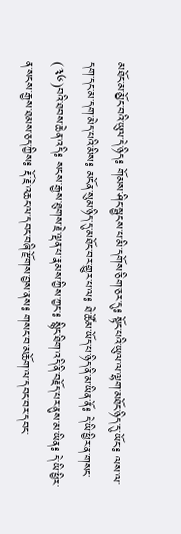མཐོང་མ་མྱོང་བའི་ཡུལ་དེ་ཉིད༔ གོམས་ཤིང་སྦྱངས་པ་མི་དགོས་ཅིག་ཅར་དུ༔ སྟོང་པའི་ཡུལ་ལ་ལྷག་མཐོང་ཉིད་དུ་ཡོང་༔ ལས་ལ་དག་དང་མ་དག་མེད་པའི་མིས༔ མངོན་སུམ་ཉིད་དུ་མཐོང་བར་གྱུར་པ་ལ༔ ཐེ་ཚོམ་ཡོད་པ་ཉིད་ནི་མ་ཡིན་ནོ༔ དེ་ཡི་ཕྱིར་ན་གསང་
(༣༦)བའི་ཐབས་ཆེན་འདི༔ སངས་རྒྱས་ཐུགས་རྗེ་ལྡན་པ་རྣམས་ཀྱིས་ཀྱང་༔ སྙིང་ཐིག་འདི་ནི་བརྗོད་པར་ནུས་མ་ཡིན༔ དེ་ཡི་ཕྱིར་ན་སངས་རྒྱས་ཐམས་ཅད་ཀྱིས༔ རྡོ་རྗེ་འཆང་ལ་དབང་བཞི་རྫོགས་བྱས་ནས༔ གསང་བ་མཆོག་ལ་དབང་བར་དབང་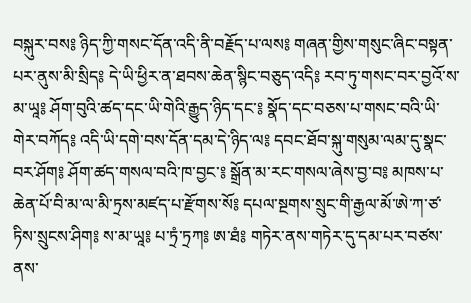བསྐུར་བས༔ ཉིད་ཀྱི་གསང་དོན་འདི་ནི་བརྗོད་པ་ལས༔ གཞན་གྱིས་གསུང་ཞིང་བསྟན་པར་ནུས་མི་སྲིད༔ དེ་ཡི་ཕྱིར་ན་ཐབས་ཆེན་སྙིང་བཅུད་འདི༔ རབ་ཏུ་གསང་བར་བྱའོ་ས་མ་ཡཱ༔ ཤོག་བུའི་ཚད་དང་ཡི་གེའི་རྒྱུད་ཉིད་དང་༔ སྣོད་དང་བཅས་པ་གསང་བའི་ཡི་གེར་བཀོད༔ འདི་ཡི་དགེ་བས་དོན་དམ་དེ་ཉིད་ལ༔ དབང་ཐོབ་སྐུ་གསུམ་ལམ་དུ་སྣང་བར་ཤོག༔ ཤོག་ཚད་གསལ་བའི་ཁ་བྱང་༔ སྒྲོན་མ་རང་གསལ་ཞེས་བྱ་བ༔ མཁས་པ་ཆེན་པོ་བི་མ་ལ་མི་ཏྲས་མཛད་པ་རྫོགས་སོ༔ དཔལ་སྔགས་སྲུང་གི་རྒྱལ་མོ་ཨེ་ཀ་ཙ་ཏིས་སྲུངས་ཤིག༔ ས་མ་ཡཱ༔ པ་ཏྲཾ་ཏྲཀ༔ ཨ་ཐཾ༔ གཏེར་ནས་གཏེར་དུ་དམ་པར་བཙས་ནས་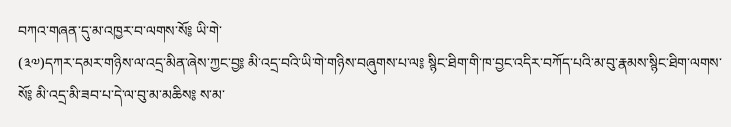བཀའ་གཞན་དུ་མ་འཁྱར་བ་ལགས་སོ༔ ཡི་གེ་
(༣༧)དཀར་དམར་གཉིས་ལ་འདྲ་མིན་ཞེས་ཀྱང་བྱ༔ མི་འདྲ་བའི་ཡི་གེ་གཉིས་བཞུགས་པ་ལ༔ སྙིང་ཐིག་གི་ཁ་བྱང་འདིར་བཀོད་པའི་མ་བུ་རྣམས་སྙིང་ཐིག་ལགས་སོ༔ མི་འདྲ་མི་ཟབ་པ་དེ་ལ་བུ་མ་མཆིས༔ ས་མ་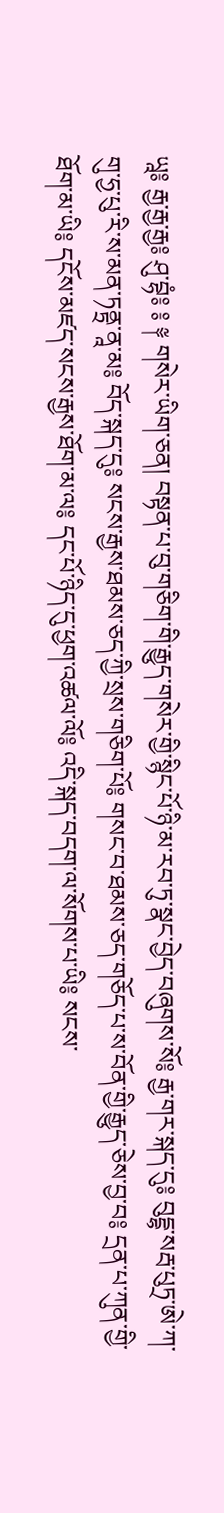ཡཱ༔ རྒྱ་རྒྱ་རྒྱ༔ ཤུ་བྷཾ༔ ༔ ༈ གསེར་ཡིག་ཅན། བསྟན་པ་བུ་གཅིག་གི་རྒྱུད་གསེར་གྱི་སྙིང་པོ་ཉི་མ་རབ་ཏུ་སྣང་བྱེད་བཞུགས་སོ༔ རྒྱ་གར་སྐད་དུ༔ བུདྡྷ་སརྦ་པུཏྲ་ཨེ་ཀ་གུ་ཧྱ་པུ་རི་ས་མན་ཏནྟྲ་ནཱ་མ༔ བོད་སྐད་དུ༔ སངས་རྒྱས་ཐམས་ཅད་ཀྱི་སྲས་གཅིག་པོ༔ གསང་བ་ཐམས་ཅད་གཅོད་པ་ས་བོན་གྱི་རྒྱུད་ཅེས་བྱ་བ༔ དྲན་པ་ཀུན་གྱི་ཐོག་མ་ཡི༔ དངོས་མཛད་སངས་རྒྱས་ཐོག་མ་ལ༔ དང་པོ་ཉིད་དུ་ཕྱག་འཚལ་ལོ༔ འདི་སྐད་བདག་ལ་སོགས་པ་ཡི༔ སངས་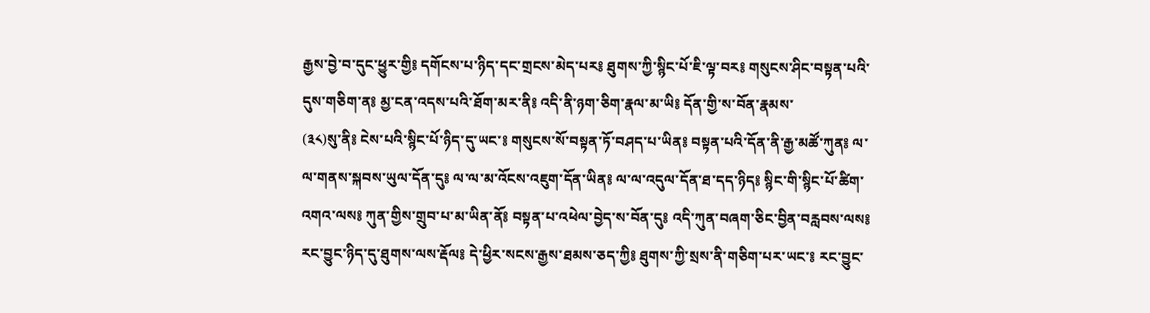རྒྱས་བྱེ་བ་དུང་ཕྱུར་གྱི༔ དགོངས་པ་ཉིད་དང་གྲངས་མེད་པར༔ ཐུགས་ཀྱི་སྙིང་པོ་ཇི་ལྟ་བར༔ གསུངས་ཤིང་བསྟན་པའི་དུས་གཅིག་ན༔ མྱ་ངན་འདས་པའི་ཐོག་མར་ནི༔ འདི་ནི་ཉག་ཅིག་རྣལ་མ་ཡི༔ དོན་གྱི་ས་བོན་རྣམས་
(༣༨)སུ་ནི༔ ངེས་པའི་སྙིང་པོ་ཉིད་དུ་ཡང་༔ གསུངས་སོ་བསྟན་ཏོ་བཤད་པ་ཡིན༔ བསྟན་པའི་དོན་ནི་རྒྱ་མཚོ་ཀུན༔ ལ་ལ་གནས་སྐབས་ཡུལ་དོན་དུ༔ ལ་ལ་མ་འོངས་འཇུག་དོན་ཡིན༔ ལ་ལ་འདུལ་དོན་ཐ་དད་ཉིད༔ སྙིང་གི་སྙིང་པོ་ཚིག་འགའ་ལས༔ ཀུན་གྱིས་གྲུབ་པ་མ་ཡིན་ནོ༔ བསྟན་པ་འཕེལ་བྱེད་ས་བོན་དུ༔ འདི་ཀུན་བཞག་ཅིང་བྱིན་བརླབས་ལས༔ རང་བྱུང་ཉིད་དུ་ཐུགས་ལས་རྡོལ༔ དེ་ཕྱིར་སངས་རྒྱས་ཐམས་ཅད་ཀྱི༔ ཐུགས་ཀྱི་སྲས་ནི་གཅིག་པར་ཡང་༔ རང་བྱུང་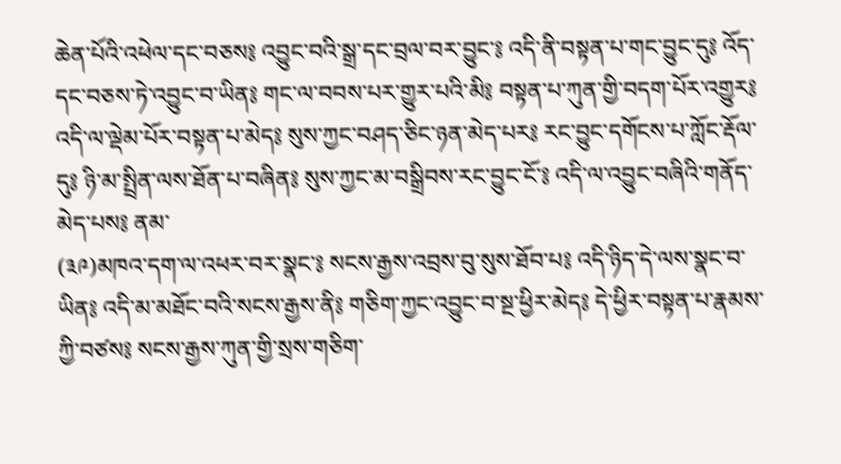ཆེན་པོའི་འཕེལ་དང་བཅས༔ འབྱུང་བའི་སྒྲ་དང་བྲལ་བར་བྱུང་༔ འདི་ནི་བསྟན་པ་གང་བྱུང་དུ༔ འོད་དང་བཅས་ཏེ་འབྱུང་བ་ཡིན༔ གང་ལ་བབས་པར་གྱུར་པའི་མི༔ བསྟན་པ་ཀུན་གྱི་བདག་པོར་འགྱུར༔ འདི་ལ་ལྡེམ་པོར་བསྟན་པ་མེད༔ སུས་ཀྱང་བཤད་ཅིང་ཉན་མེད་པར༔ རང་བྱུང་དགོངས་པ་ཀློང་རྡོལ་དུ༔ ཉི་མ་སྤྲིན་ལས་ཐོན་པ་བཞིན༔ སུས་ཀྱང་མ་བསྒྲིབས་རང་བྱུང་ངོ་༔ འདི་ལ་འབྱུང་བཞིའི་གནོད་མེད་པས༔ ནམ་
(༣༩)མཁའ་དག་ལ་འཕར་བར་སྣང་༔ སངས་རྒྱས་འབྲས་བུ་སུས་ཐོབ་པ༔ འདི་ཉིད་དེ་ལས་སྣང་བ་ཡིན༔ འདི་མ་མཐོང་བའི་སངས་རྒྱས་ནི༔ གཅིག་ཀྱང་འབྱུང་བ་སྔ་ཕྱིར་མེད༔ དེ་ཕྱིར་བསྟན་པ་རྣམས་ཀྱི་བཙས༔ སངས་རྒྱས་ཀུན་གྱི་སྲས་གཅིག་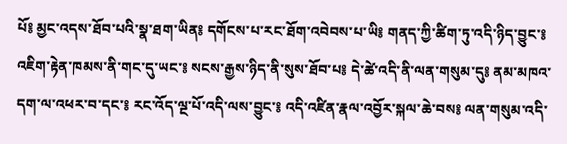པོ༔ མྱང་འདས་ཐོབ་པའི་སྣ་ཐག་ཡིན༔ དགོངས་པ་རང་ཐོག་འབེབས་པ་ཡི༔ གནད་ཀྱི་ཚིག་ཏུ་འདི་ཉིད་བྱུང་༔ འཇིག་རྟེན་ཁམས་ནི་གང་དུ་ཡང་༔ སངས་རྒྱས་ཉིད་ནི་སུས་ཐོབ་པ༔ དེ་ཚེ་འདི་ནི་ལན་གསུམ་དུ༔ ནམ་མཁའ་དག་ལ་འཕར་བ་དང་༔ རང་འོད་ལྔ་པོ་འདི་ལས་བྱུང་༔ འདི་འཛིན་རྣལ་འབྱོར་སྐལ་ཆེ་བས༔ ལན་གསུམ་འདི་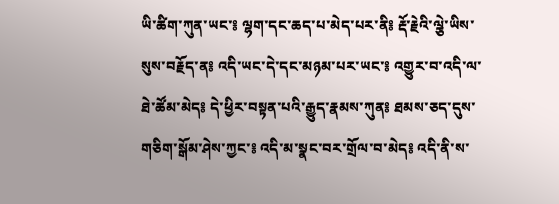ཡི་ཚིག་ཀུན་ཡང་༔ ལྷག་དང་ཆད་པ་མེད་པར་ནི༔ རྡོ་རྗེའི་ལྕེ་ཡིས་སུས་བརྗོད་ན༔ འདི་ཡང་དེ་དང་མཉམ་པར་ཡང་༔ འགྱུར་བ་འདི་ལ་ཐེ་ཚོམ་མེད༔ དེ་ཕྱིར་བསྟན་པའི་རྒྱུད་རྣམས་ཀུན༔ ཐམས་ཅད་དུས་གཅིག་སྒོམ་ཤེས་ཀྱང་༔ འདི་མ་སྣང་བར་གྲོལ་བ་མེད༔ འདི་ནི་ས་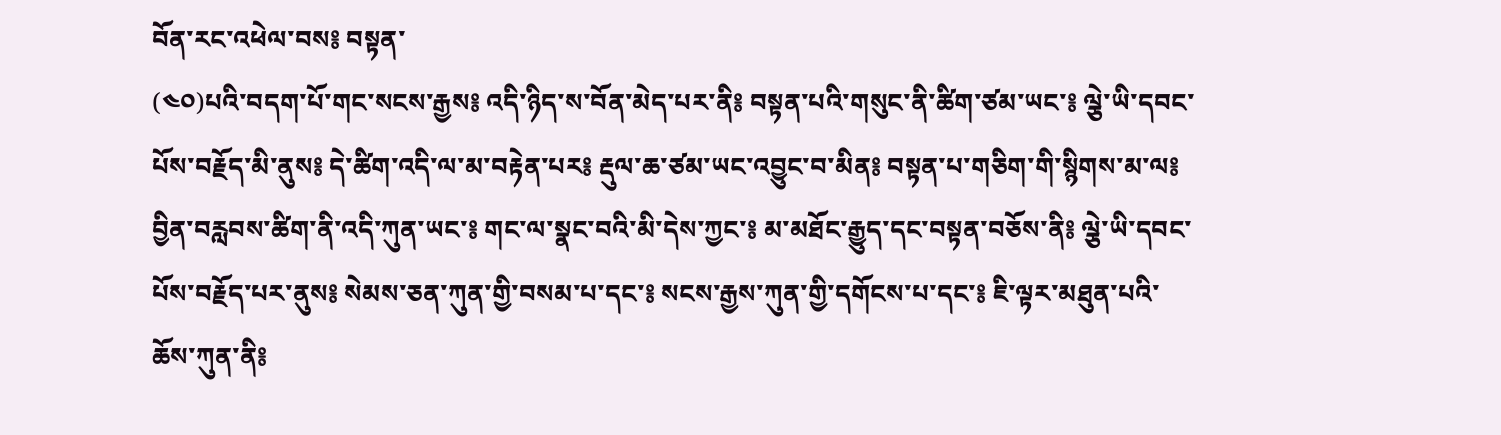བོན་རང་འཕེལ་བས༔ བསྟན་
(༤༠)པའི་བདག་པོ་གང་སངས་རྒྱས༔ འདི་ཉིད་ས་བོན་མེད་པར་ནི༔ བསྟན་པའི་གསུང་ནི་ཚིག་ཙམ་ཡང་༔ ལྕེ་ཡི་དབང་པོས་བརྗོད་མི་ནུས༔ དེ་ཚིག་འདི་ལ་མ་བརྟེན་པར༔ རྡུལ་ཆ་ཙམ་ཡང་འབྱུང་བ་མིན༔ བསྟན་པ་གཅིག་གི་སྙིགས་མ་ལ༔ བྱིན་བརླབས་ཚིག་ནི་འདི་ཀུན་ཡང་༔ གང་ལ་སྣང་བའི་མི་དེས་ཀྱང་༔ མ་མཐོང་རྒྱུད་དང་བསྟན་བཅོས་ནི༔ ལྕེ་ཡི་དབང་པོས་བརྗོད་པར་ནུས༔ སེམས་ཅན་ཀུན་གྱི་བསམ་པ་དང་༔ སངས་རྒྱས་ཀུན་གྱི་དགོངས་པ་དང་༔ ཇི་ལྟར་མཐུན་པའི་ཆོས་ཀུན་ནི༔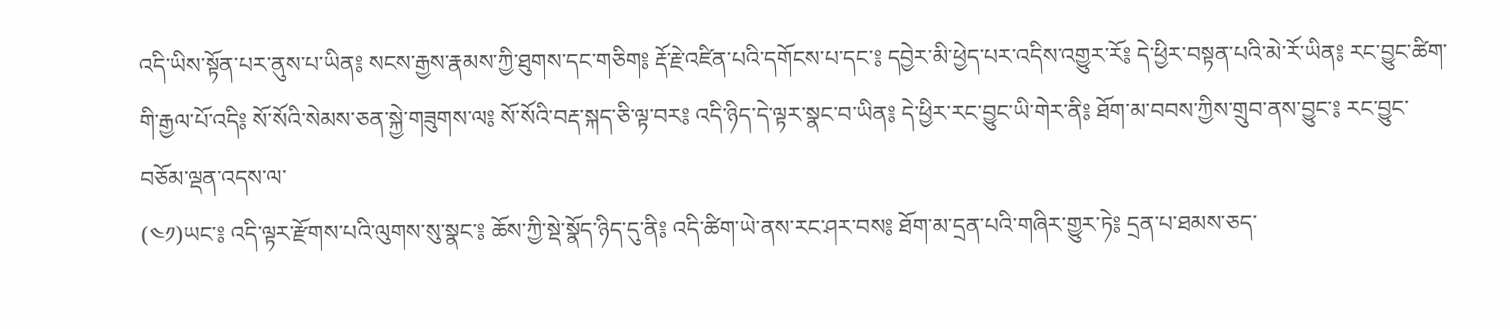འདི་ཡིས་སྟོན་པར་ནུས་པ་ཡིན༔ སངས་རྒྱས་རྣམས་ཀྱི་ཐུགས་དང་གཅིག༔ རྡོ་རྗེ་འཛིན་པའི་དགོངས་པ་དང་༔ དབྱེར་མི་ཕྱེད་པར་འདིས་འགྱུར་རོ༔ དེ་ཕྱིར་བསྟན་པའི་མེ་རོ་ཡིན༔ རང་བྱུང་ཚིག་གི་རྒྱལ་པོ་འདི༔ སོ་སོའི་སེམས་ཅན་སྐྱེ་གཟུགས་ལ༔ སོ་སོའི་བརྡ་སྐད་ཅི་ལྟ་བར༔ འདི་ཉིད་དེ་ལྟར་སྣང་བ་ཡིན༔ དེ་ཕྱིར་རང་བྱུང་ཡི་གེར་ནི༔ ཐོག་མ་བབས་ཀྱིས་གྲུབ་ནས་བྱུང་༔ རང་བྱུང་བཅོམ་ལྡན་འདས་ལ་
(༤༡)ཡང་༔ འདི་ལྟར་རྫོགས་པའི་ལུགས་སུ་སྣང་༔ ཆོས་ཀྱི་སྡེ་སྣོད་ཉིད་དུ་ནི༔ འདི་ཚིག་ཡེ་ནས་རང་ཤར་བས༔ ཐོག་མ་དྲན་པའི་གཞིར་གྱུར་ཏེ༔ དྲན་པ་ཐམས་ཅད་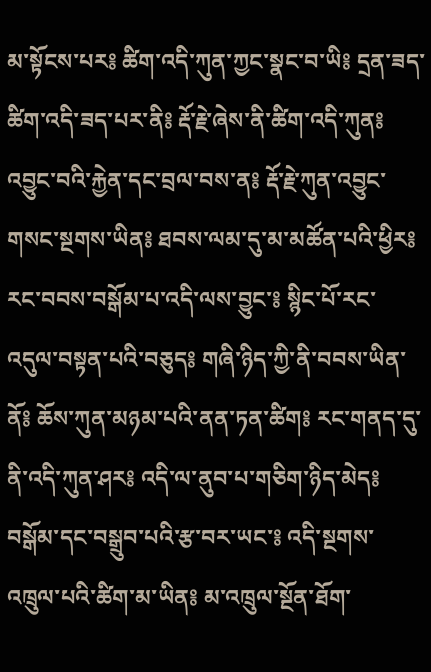མ་སྟོངས་པར༔ ཚིག་འདི་ཀུན་ཀྱང་སྣང་བ་ཡི༔ དྲན་ཟད་ཚིག་འདི་ཟད་པར་ནི༔ རྡོ་རྗེ་ཞེས་ནི་ཚིག་འདི་ཀུན༔ འབྱུང་བའི་རྐྱེན་དང་བྲལ་བས་ན༔ རྡོ་རྗེ་ཀུན་འབྱུང་གསང་སྔགས་ཡིན༔ ཐབས་ལམ་དུ་མ་མཚོན་པའི་ཕྱིར༔ རང་བབས་བསྒོམ་པ་འདི་ལས་བྱུང་༔ སྙིང་པོ་རང་འདུལ་བསྟན་པའི་བཅུད༔ གཞི་ཉིད་ཀྱི་ནི་བབས་ཡིན་ནོ༔ ཆོས་ཀུན་མཉམ་པའི་ནན་ཏན་ཚིག༔ རང་གནད་དུ་ནི་འདི་ཀུན་ཤར༔ འདི་ལ་ནུབ་པ་གཅིག་ཉིད་མེད༔ བསྒོམ་དང་བསྒྲུབ་པའི་རྩ་བར་ཡང་༔ འདི་སྔགས་འཁྲུལ་པའི་ཚིག་མ་ཡིན༔ མ་འཁྲུལ་སྔོན་ཐོག་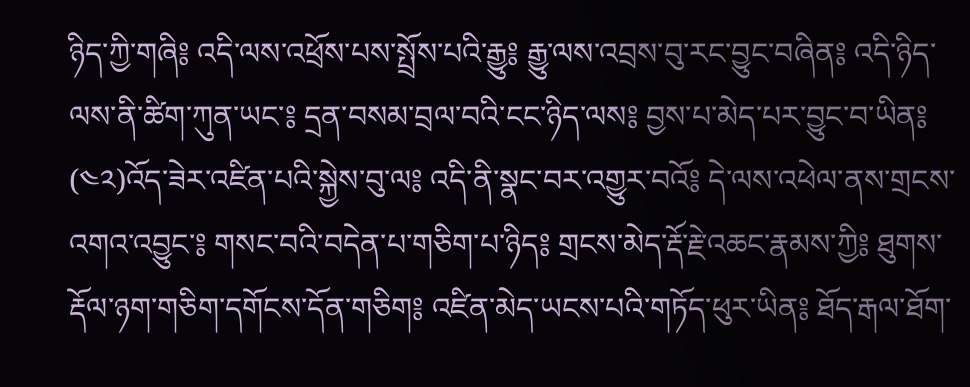ཉིད་ཀྱི་གཞི༔ འདི་ལས་འཕྲོས་པས་སྤྲོས་པའི་རྒྱུ༔ རྒྱུ་ལས་འབྲས་བུ་རང་བྱུང་བཞིན༔ འདི་ཉིད་ལས་ནི་ཚིག་ཀུན་ཡང་༔ དྲན་བསམ་བྲལ་བའི་ངང་ཉིད་ལས༔ བྱས་པ་མེད་པར་བྱུང་བ་ཡིན༔
(༤༢)འོད་ཟེར་འཛིན་པའི་སྐྱེས་བུ་ལ༔ འདི་ནི་སྣང་བར་འགྱུར་བའོ༔ དེ་ལས་འཕེལ་ནས་གྲངས་འགའ་འབྱུང་༔ གསང་བའི་བདེན་པ་གཅིག་པ་ཉིད༔ གྲངས་མེད་རྡོ་རྗེ་འཆང་རྣམས་ཀྱི༔ ཐུགས་རྡོལ་ཉག་གཅིག་དགོངས་དོན་གཅིག༔ འཛིན་མེད་ཡངས་པའི་གཏོད་ཕུར་ཡིན༔ ཐོད་རྒལ་ཐོག་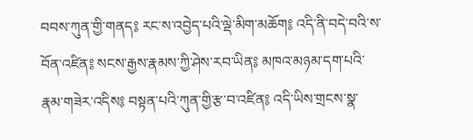བབས་ཀུན་གྱི་གནད༔ རང་ས་འབྱེད་པའི་ལྡེ་མིག་མཆོག༔ འདི་ནི་བདེ་བའི་ས་བོན་འཛིན༔ སངས་རྒྱས་རྣམས་ཀྱི་ཤེས་རབ་ཡིན༔ མཁའ་མཉམ་དག་པའི་རྣམ་གཟེར་འདིས༔ བསྟན་པའི་ཀུན་གྱི་རྩ་བ་འཛིན༔ འདི་ཡིས་གྲངས་སྣ་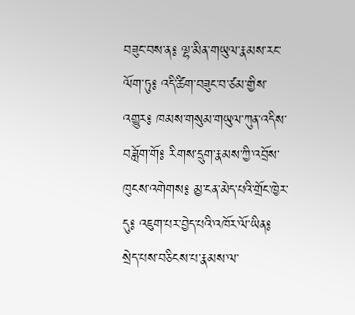བཟུང་བས་ན༔ ལྷ་མིན་གཡུལ་རྣམས་རང་ལོག་ཏུ༔ འདི་ཚིག་བཟུང་བ་ཙམ་གྱིས་འགྱུར༔ ཁམས་གསུམ་གཡུལ་ཀུན་འདིས་བཟློག་གོ༔ རིགས་དྲུག་རྣམས་ཀྱི་འབྲོས་ཁུངས་འགེགས༔ མྱ་ངན་མེད་པའི་གྲོང་ཁྱེར་དུ༔ འཇུག་པར་བྱེད་པའི་འཁོར་ལོ་ཡིན༔ སྲེད་པས་བཅིངས་པ་རྣམས་ལ་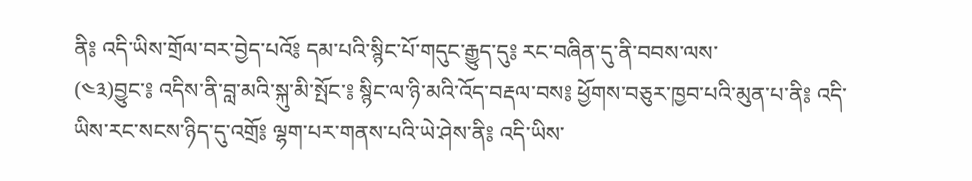ནི༔ འདི་ཡིས་གྲོལ་བར་བྱེད་པའོ༔ དམ་པའི་སྙིང་པོ་གདུང་རྒྱུད་དུ༔ རང་བཞིན་དུ་ནི་བབས་ལས་
(༤༣)བྱུང་༔ འདིས་ནི་བླ་མའི་སྐུ་མི་སྤོང་༔ སྙིང་ལ་ཉི་མའི་འོད་བརྡལ་བས༔ ཕྱོགས་བཅུར་ཁྱབ་པའི་མུན་པ་ནི༔ འདི་ཡིས་རང་སངས་ཉིད་དུ་འགྲོ༔ ལྷག་པར་གནས་པའི་ཡེ་ཤེས་ནི༔ འདི་ཡིས་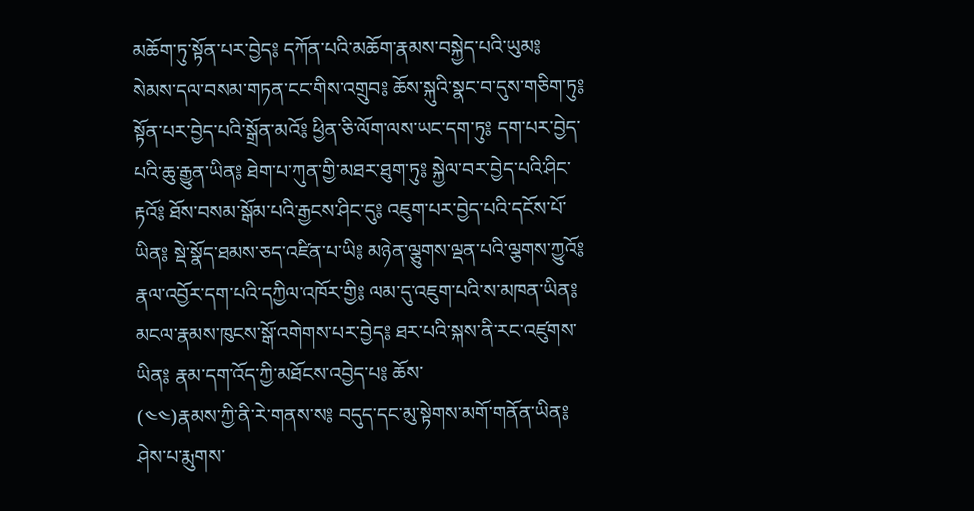མཆོག་ཏུ་སྟོན་པར་བྱེད༔ དཀོན་པའི་མཆོག་རྣམས་བསྐྱེད་པའི་ཡུམ༔ སེམས་དལ་བསམ་གཏན་ངང་གིས་འགྲུབ༔ ཆོས་སྐུའི་སྣང་བ་དུས་གཅིག་ཏུ༔ སྟོན་པར་བྱེད་པའི་སྒྲོན་མའོ༔ ཕྱིན་ཅི་ལོག་ལས་ཡང་དག་ཏུ༔ དག་པར་བྱེད་པའི་ཆུ་རྒྱུན་ཡིན༔ ཐེག་པ་ཀུན་གྱི་མཐར་ཐུག་ཏུ༔ སྐྱེལ་བར་བྱེད་པའི་ཤིང་རྟའོ༔ ཐོས་བསམ་སྒོམ་པའི་རྒྱངས་ཤིང་དུ༔ འཇུག་པར་བྱེད་པའི་དངོས་པོ་ཡིན༔ སྡེ་སྣོད་ཐམས་ཅད་འཛིན་པ་ཡི༔ མཉེན་ལྕུགས་ལྡན་པའི་ལྕགས་ཀྱུའོ༔ རྣལ་འབྱོར་དག་པའི་དཀྱིལ་འཁོར་གྱི༔ ལམ་དུ་འཇུག་པའི་ས་མཁན་ཡིན༔ མངལ་རྣམས་ཁུངས་སྒོ་འགེགས་པར་བྱེད༔ ཐར་པའི་སྐས་ནི་རང་འཛུགས་ཡིན༔ རྣམ་དག་འོད་ཀྱི་མཐོངས་འབྱེད་པ༔ ཆོས་
(༤༤)རྣམས་ཀྱི་ནི་རེ་གནས་ས༔ བདུད་དང་མུ་སྟེགས་མགོ་གནོན་ཡིན༔ ཤེས་པ་རྨུགས་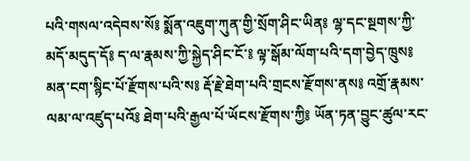པའི་གསལ་འདེབས་སོ༔ སྨོན་འཇུག་ཀུན་གྱི་སྲོག་ཤིང་ཡིན༔ ལྷ་དང་སྔགས་ཀྱི་མདོ་མདུད་དོ༔ ད་ལ་རྣམས་ཀྱི་སྐྱེད་ཤིང་ངོ་༔ ལྟ་སྒོམ་ལོག་པའི་དག་བྱེད་ཁྲུས༔ མན་ངག་སྙིང་པོ་རྫོགས་པའི་ས༔ རྡོ་རྗེ་ཐེག་པའི་གྲངས་རྫོགས་ནས༔ འགྲོ་རྣམས་ལམ་ལ་འཛུད་པའོ༔ ཐེག་པའི་རྒྱལ་པོ་ཡོངས་རྫོགས་ཀྱི༔ ཡོན་ཏན་བྱུང་ཚུལ་རང་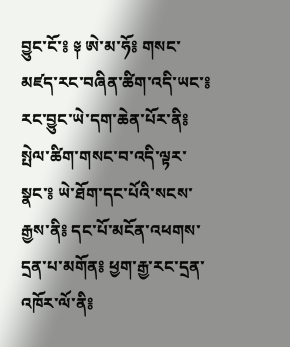བྱུང་ངོ་༔ ༈ ཨེ་མ་ཧོ༔ གསང་མཛད་རང་བཞིན་ཚིག་འདི་ཡང་༔ རང་བྱུང་ཡེ་དག་ཆེན་པོར་ནི༔ སྤེལ་ཚིག་གསང་བ་འདི་ལྟར་སྣང་༔ ཡེ་ཐོག་དང་པོའི་སངས་རྒྱས་ནི༔ དང་པོ་མངོན་འཕགས་དྲན་པ་མགོན༔ ཕྱག་རྒྱ་རང་དྲན་འཁོར་ལོ་ནི༔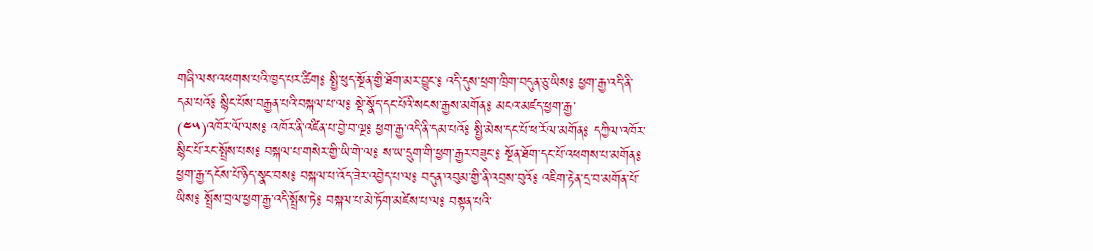གཞི་ལས་འཕགས་པའི་ཁྱད་པར་ཚིག༔ སྤྱི་ཕུད་སྔོན་གྱི་ཐོག་མར་བྱུང་༔ འདི་དུས་ཕྲག་ཁྲིག་བདུན་ཅུ་ཡིས༔ ཕྱག་རྒྱ་འདི་ནི་དམ་པའོ༔ སྙིང་པོས་བརྒྱན་པའི་བསྐལ་པ་ལ༔ སྡེ་སྣོད་དང་པོའི་སངས་རྒྱས་མགོན༔ མངའ་མཛད་ཕྱག་རྒྱ་
(༤༥)འཁོར་ལོ་ལས༔ འཁོར་ནི་འཛིན་པ་བྱེ་བ་ལྔ༔ ཕྱག་རྒྱ་འདི་ནི་དམ་པའོ༔ སྤྱི་མེས་དང་པོ་ཕ་རོལ་མགོན༔ དཀྱིལ་འཁོར་སྙིང་པོ་རང་སྤྲོས་པས༔ བསྐལ་པ་གསེར་གྱི་ཡི་གེ་ལ༔ ས་ཡ་དྲུག་གི་ཕྱག་རྒྱར་བཟུང་༔ སྔོན་ཐོག་དང་པོ་འཕགས་པ་མགོན༔ ཕྱག་རྒྱ་དངོས་པོ་ཉིད་སྣང་བས༔ བསྐལ་པ་འོད་ཟེར་འབྱེད་པ་ལ༔ བདུན་འབུམ་གྱི་ནི་འབྲས་བུའོ༔ འཇིག་རྟེན་དྲ་བ་མགོན་པོ་ཡིས༔ སྤྲོས་བྲལ་ཕྱག་རྒྱ་འདི་སྤྲོས་ཏེ༔ བསྐལ་པ་མེ་ཏོག་མཛེས་པ་ལ༔ བསྟན་པའི་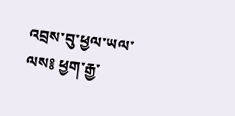འབྲས་བུ་ཕྱལ་ཡལ་ལས༔ ཕྱག་རྒྱ་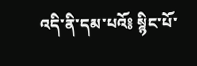འདི་ནི་དམ་པའོ༔ སྙིང་པོ་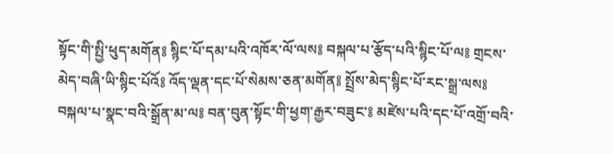སྟོང་གི་སྤྱི་ཕུད་མགོན༔ སྙིང་པོ་དམ་པའི་འཁོར་ལོ་ལས༔ བསྐལ་པ་རྩོད་པའི་སྙིང་པོ་ལ༔ གྲངས་མེད་བཞི་ཡི་སྙིང་པོའོ༔ འོད་ལྡན་དང་པོ་སེམས་ཅན་མགོན༔ སྤྲོས་མེད་སྙིང་པོ་རང་སྒྲ་ལས༔ བསྐལ་པ་སྣང་བའི་སྒྲོན་མ་ལ༔ བན་བུན་སྟོང་གི་ཕྱག་རྒྱར་བཟུང་༔ མཛེས་པའི་དང་པོ་འགྲོ་བའི་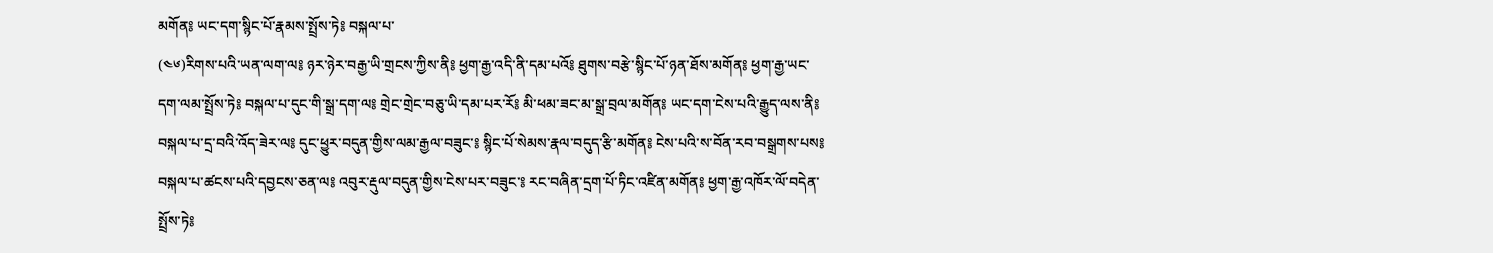མགོན༔ ཡང་དག་སྙིང་པོ་རྣམས་སྤྲོས་ཏེ༔ བསྐལ་པ་
(༤༦)རིགས་པའི་ཡན་ལག་ལ༔ ཉར་ཉེར་བརྒྱ་ཡི་གྲངས་ཀྱིས་ནི༔ ཕྱག་རྒྱ་འདི་ནི་དམ་པའོ༔ ཐུགས་བརྩེ་སྙིང་པོ་ཉན་ཐོས་མགོན༔ ཕྱག་རྒྱ་ཡང་དག་ལམ་སྤྲོས་ཏེ༔ བསྐལ་པ་དུང་གི་སྒྲ་དག་ལ༔ གྲེང་གྲེང་བཅུ་ཡི་དམ་པར་རོ༔ མི་ཕམ་ཟང་མ་སྒྲ་བྲལ་མགོན༔ ཡང་དག་ངེས་པའི་རྒྱུད་ལས་ནི༔ བསྐལ་པ་དྲ་བའི་འོད་ཟེར་ལ༔ དུང་ཕྱུར་བདུན་གྱིས་ལམ་རྒྱལ་བཟུང་༔ སྙིང་པོ་སེམས་རྣལ་བདུད་རྩི་མགོན༔ ངེས་པའི་ས་བོན་རབ་བསྒྲགས་པས༔ བསྐལ་པ་ཚངས་པའི་དབྱངས་ཅན་ལ༔ འབུར་རྡུལ་བདུན་གྱིས་ངེས་པར་བཟུང་༔ རང་བཞིན་དྲག་པོ་ཏིང་འཛིན་མགོན༔ ཕྱག་རྒྱ་འཁོར་ལོ་བདེན་སྤྲོས་ཏེ༔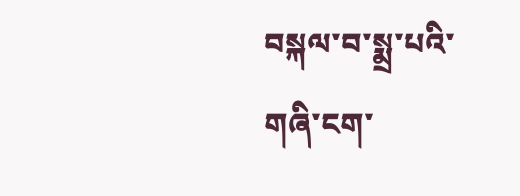བསྐལ་བ་སྨྲ་པའི་གཞི་ངག་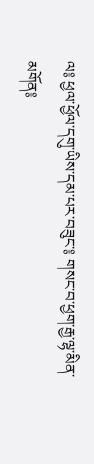ལ༔ ཕྱལ་ཕྱོལ་དགུ་ཡིས་དམ་པར་བཟུང་༔ གསང་བ་ཕྱག་རྒྱ་ལྷ་མིན་མགོན༔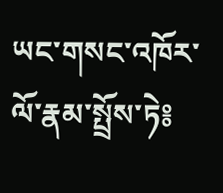ཡང་གསང་འཁོར་ལོ་རྣམ་སྤྲོས་ཏེ༔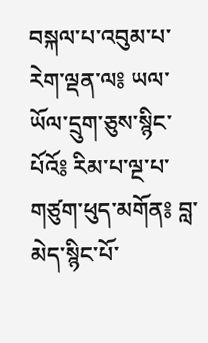བསྐལ་པ་འབུམ་པ་རེག་ལྡན་ལ༔ ཡལ་ཡོལ་དྲུག་ཅུས་སྙིང་པོའོ༔ རིམ་པ་ལྔ་པ་གཙུག་ཕུད་མགོན༔ བླ་མེད་སྙིང་པོ་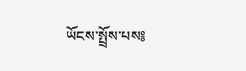ཡོངས་སྤྲོས་པས༔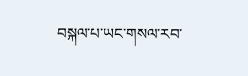བསྐལ་པ་ཡང་གསལ་རབ་